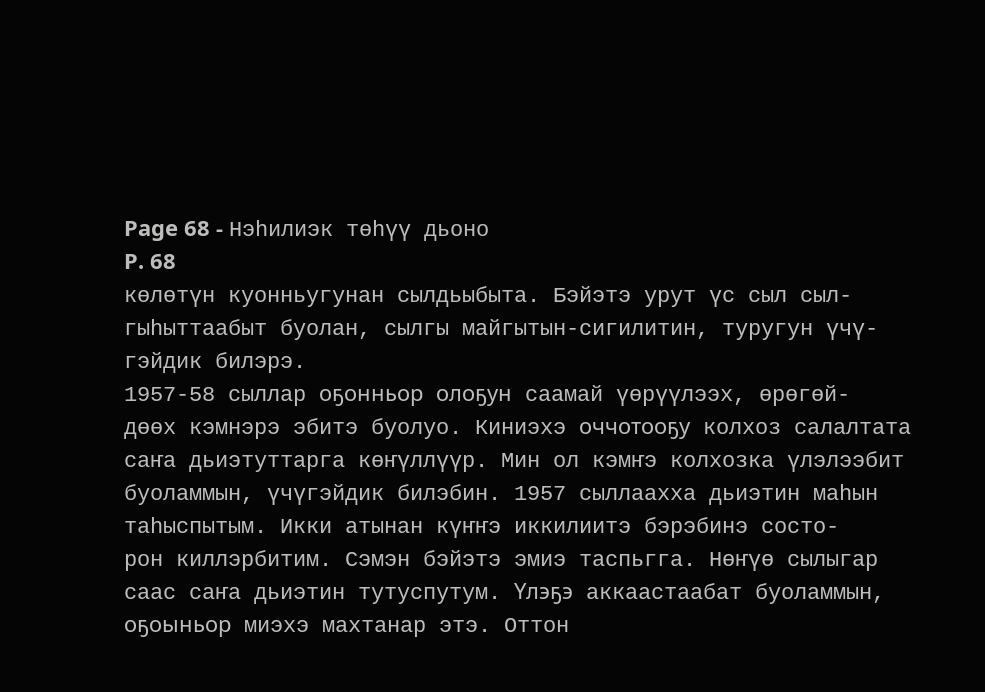Page 68 - Нэһилиэк төһүү дьоно
P. 68
көлөтүн куонньугунан сылдьыбыта. Бэйэтэ урут үс сыл сыл-
гыһыттаабыт буолан, сылгы майгытын-сигилитин, туругун үчү-
гэйдик билэрэ.
1957-58 сыллар оҕонньор олоҕун саамай үөрүүлээх, өрөгөй-
дөөх кэмнэрэ эбитэ буолуо. Киниэхэ оччотооҕу колхоз салалтата
саҥа дьиэтуттарга көҥүллүүр. Мин ол кэмҥэ колхозка үлэлээбит
буоламмын, үчүгэйдик билэбин. 1957 сыллаахха дьиэтин маһын
таһыспытым. Икки атынан күҥҥэ иккилиитэ бэрэбинэ состо-
рон киллэрбитим. Сэмэн бэйэтэ эмиэ таспьгга. Нөҥүө сылыгар
саас саҥа дьиэтин тутуспутум. Үлэҕэ аккаастаабат буоламмын,
оҕоыньор миэхэ махтанар этэ. Оттон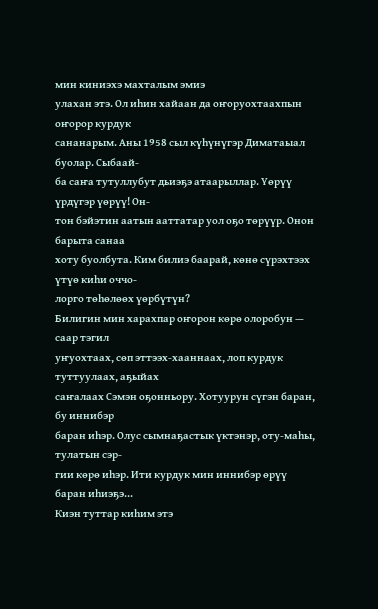мин киниэхэ махталым эмиэ
улахан этэ. Ол иһин хайаан да оҥоруохтаахпын оҥорор курдук
сананарым. Аны 1958 сыл күһүнүгэр Диматаыал буолар. Сыбаай-
ба саҥа тутуллубут дьиэҕэ атаарыллар. Үөрүү үрдүгэр үөрүү! Он-
тон бэйэтин аатын ааттатар уол оҕо төрүүр. Онон барыта санаа
хоту буолбута. Ким билиэ баарай, көнө сүрэхтээх үтүө киһи оччо-
лорго төһөлөөх үөрбүтүн?
Билигин мин харахпар оҥорон көрө олоробун — саар тэгил
уҥуохтаах, сөп эттээх-хааннаах, лоп курдук туттуулаах, аҕыйах
саҥалаах Сэмэн оҕонньору. Хотуурун сүгэн баран, бу иннибэр
баран иһэр. Олус сымнаҕастык үктэнэр, оту-маһы, тулатын сэр-
гии көрө иһэр. Ити курдук мин иннибэр өрүү баран иһиэҕэ...
Киэн туттар киһим этэ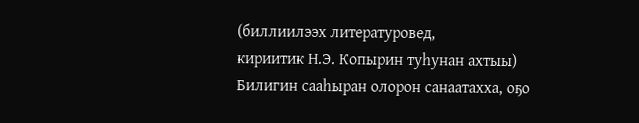(биллиилээх литературовед,
кириитик Н.Э. Копырин туһунан ахтыы)
Билигин сааһыран олорон санаатахха, оҕо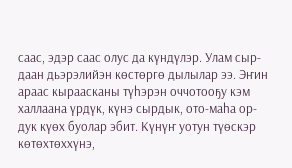саас, эдэр саас олус да күндүлэр. Улам сыр-
даан дьэрэлийэн көстөргө дылылар ээ. Эҥин
араас кыраасканы түһэрэн оччотооҕу кэм
халлаана үрдүк, күнэ сырдык, ото-маһа ор-
дук күөх буолар эбит. Күнүҥ уотун түөскэр
көтөхтөххүнэ,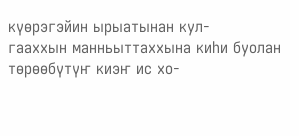күөрэгэйин ырыатынан кул-
гааххын манньыттаххына киһи буолан төрөөбүтүҥ киэҥ ис хо-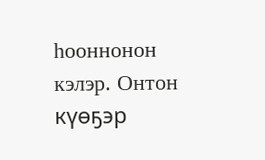һооннонон кэлэр. Онтон күөҕэр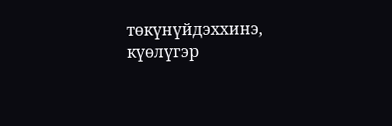төкүнүйдэххинэ, күөлүгэр